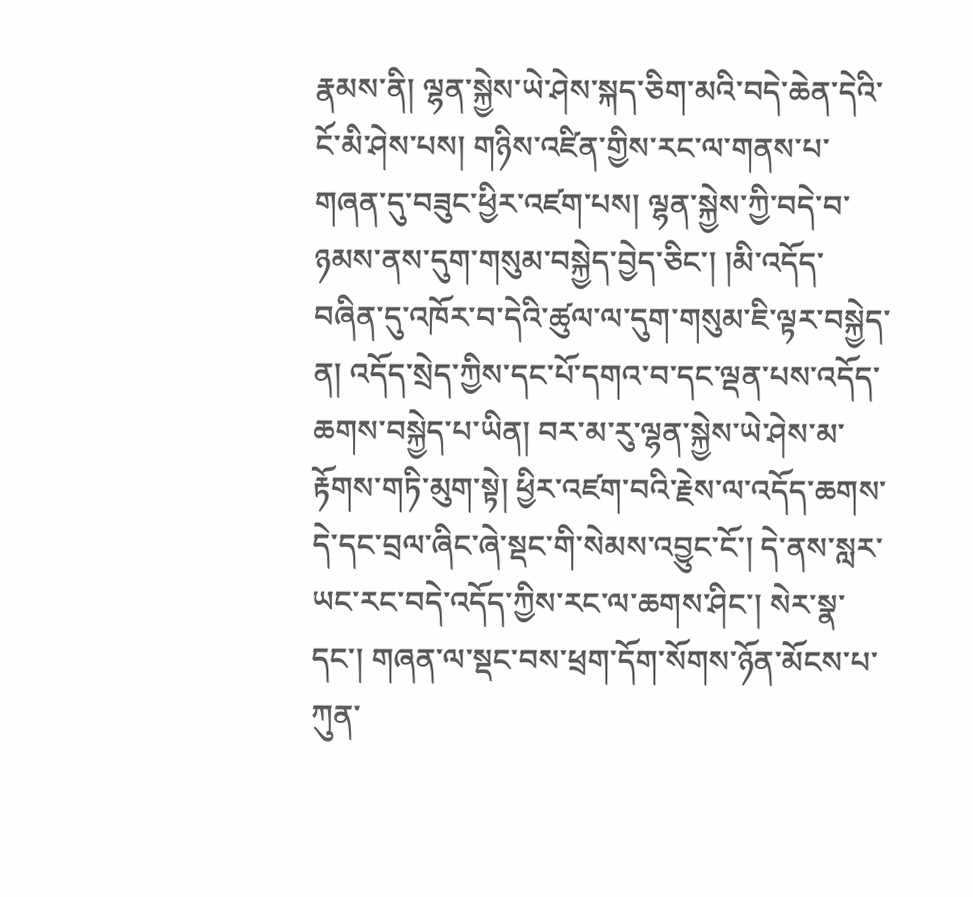རྣམས་ནི། ལྷན་སྐྱེས་ཡེ་ཤེས་སྐད་ཅིག་མའི་བདེ་ཆེན་དེའི་ངོ་མི་ཤེས་པས། གཉིས་འཛིན་གྱིས་རང་ལ་གནས་པ་གཞན་དུ་བཟུང་ཕྱིར་འཛག་པས། ལྷན་སྐྱེས་ཀྱི་བདེ་བ་ཉམས་ནས་དུག་གསུམ་བསྐྱེད་བྱེད་ཅིང་། །མི་འདོད་བཞིན་དུ་འཁོར་བ་དེའི་ཚུལ་ལ་དུག་གསུམ་ཇི་ལྟར་བསྐྱེད་ན། འདོད་སྲེད་ཀྱིས་དང་པོ་དགའ་བ་དང་ལྡན་པས་འདོད་ཆགས་བསྐྱེད་པ་ཡིན། བར་མ་རུ་ལྷན་སྐྱེས་ཡེ་ཤེས་མ་རྟོགས་གཏི་མུག་སྟེ། ཕྱིར་འཛག་བའི་རྗེས་ལ་འདོད་ཆགས་དེ་དང་བྲལ་ཞིང་ཞེ་སྡང་གི་སེམས་འབྱུང་ངོ་། དེ་ནས་སླར་ཡང་རང་བདེ་འདོད་ཀྱིས་རང་ལ་ཆགས་ཤིང་། སེར་སྣ་དང་། གཞན་ལ་སྡང་བས་ཕྲག་དོག་སོགས་ཉོན་མོངས་པ་ཀུན་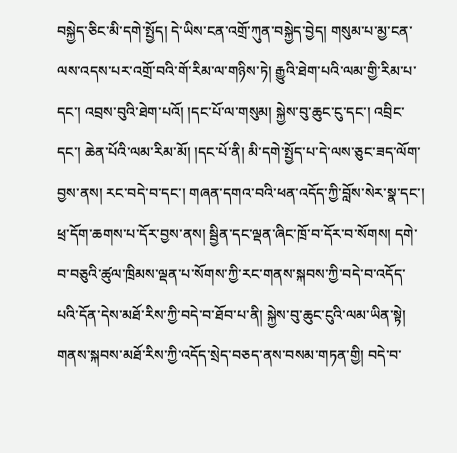བསྐྱེད་ཅིང་མི་དགེ་སྤྱོད། དེ་ཡིས་ངན་འགྲོ་ཀུན་བསྐྱེད་བྱེད། གསུམ་པ་མྱ་ངན་ལས་འདས་པར་འགྲོ་བའི་གོ་རིམ་ལ་གཉིས་ཏེ། རྒྱུའི་ཐེག་པའི་ལམ་གྱི་རིམ་པ་དང་། འབྲས་བུའི་ཐེག་པའོ། །དང་པོ་ལ་གསུམ། སྐྱེས་བུ་ཆུང་ངུ་དང་། འབྲིང་དང་། ཆེན་པོའི་ལམ་རིམ་མོ། །དང་པོ་ནི། མི་དགེ་སྤྱོད་པ་དེ་ལས་ཅུང་ཟད་ལོག་བྱས་ནས། རང་བདེ་བ་དང་། གཞན་དགའ་བའི་ཕན་འདོད་ཀྱི་བློས་སེར་སྣ་དང་། ཕྲ་དོག་ཆགས་པ་དོར་བྱས་ནས། སྦྱིན་དང་ལྡན་ཞིང་ཁྲོ་བ་དོར་བ་སོགས། དགེ་བ་བཅུའི་ཚུལ་ཁྲིམས་ལྡན་པ་སོགས་ཀྱི་རང་གནས་སྐབས་ཀྱི་བདེ་བ་འདོད་པའི་དོན་དེས་མཐོ་རིས་ཀྱི་བདེ་བ་ཐོབ་པ་ནི། སྐྱེས་བུ་ཆུང་ངུའི་ལམ་ཡིན་སྟེ། གནས་སྐབས་མཐོ་རིས་ཀྱི་འདོད་སྲེད་བཅད་ནས་བསམ་གཏན་གྱི། བདེ་བ་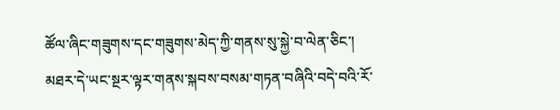ཚོལ་ཞིང་གཟུགས་དང་གཟུགས་མེད་ཀྱི་གནས་སུ་སྐྱེ་བ་ལེན་ཅིང་། མཐར་དེ་ཡང་སྔར་ལྟར་གནས་སྐབས་བསམ་གཏན་བཞིའི་བདེ་བའི་རོ་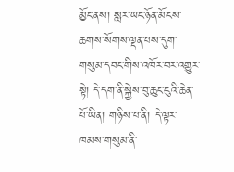མྱོང་ནས། སླར་ཡང་ཉོན་མོངས་ཆགས་སོགས་ལྡན་པས་དུག་གསུམ་དབང་གིས་འཁོར་བར་འགྱུར་སྟེ། དེ་དག་ནི་སྐྱེས་བུ་ཆུང་ངུའི་ཆེན་པོ་ཡིན། གཉིས་པ་ནི། དེ་ལྟར་ཁམས་གསུམ་ནི་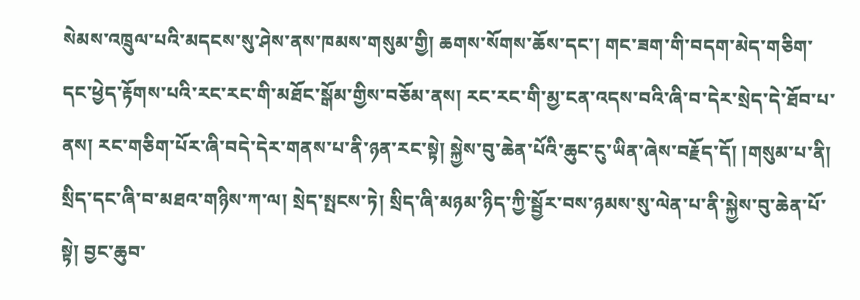སེམས་འཁྲུལ་པའི་མདངས་སུ་ཤེས་ནས་ཁམས་གསུམ་གྱི། ཆགས་སོགས་ཆོས་དང་། གང་ཟག་གི་བདག་མེད་གཅིག་དང་ཕྱེད་རྟོགས་པའི་རང་རང་གི་མཐོང་སྒོམ་གྱིས་བཅོམ་ནས། རང་རང་གི་མྱ་ངན་འདས་བའི་ཞི་བ་དེར་སྲེད་དེ་ཐོབ་པ་ནས། རང་གཅིག་པོར་ཞི་བདེ་དེར་གནས་པ་ནི་ཉན་རང་སྟེ། སྐྱེས་བུ་ཆེན་པོའི་ཆུང་ངུ་ཡིན་ཞེས་བརྗོད་དོ། །གསུམ་པ་ནི། སྲིད་དང་ཞི་བ་མཐའ་གཉིས་ཀ་ལ། སྲེད་སྤངས་ཏེ། སྲིད་ཞི་མཉམ་ཉིད་ཀྱི་སྦྱོར་བས་ཉམས་སུ་ལེན་པ་ནི་སྐྱེས་བུ་ཆེན་པོ་སྟེ། བྱང་ཆུབ་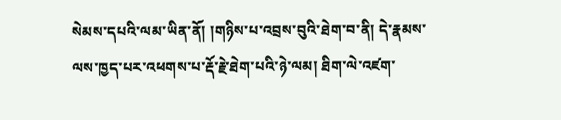སེམས་དཔའི་ལམ་ཡིན་ནོ། །གཉིས་པ་འབྲས་བུའི་ཐེག་བ་ནི། དེ་རྣམས་ལས་ཁྱད་པར་འཕགས་པ་རྡོ་རྗེ་ཐེག་པའི་ཉེ་ལམ། ཐིག་ལེ་འཛག་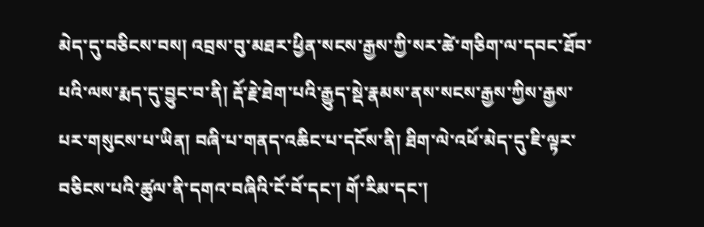མེད་དུ་བཅིངས་བས། འབྲས་བུ་མཐར་ཕྱིན་སངས་རྒྱས་ཀྱི་སར་ཚེ་གཅིག་ལ་དབང་ཐོབ་པའི་ལས་རྨད་དུ་བྱུང་བ་ནི། རྡོ་རྗེ་ཐེག་པའི་རྒྱུད་སྡེ་རྣམས་ནས་སངས་རྒྱས་ཀྱིས་རྒྱས་པར་གསུངས་པ་ཡིན། བཞི་པ་གནད་འཆིང་པ་དངོས་ནི། ཐིག་ལེ་འཕོ་མེད་དུ་ཇི་ལྟར་བཅིངས་པའི་ཚུལ་ནི་དགའ་བཞིའི་ངོ་བོ་དང་། གོ་རིམ་དང་།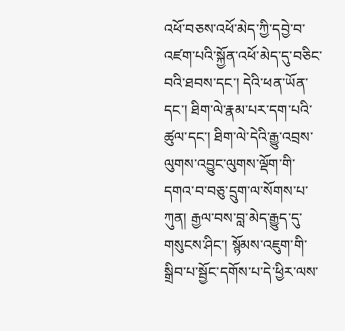འཕོ་བཅས་འཕོ་མེད་ཀྱི་དབྱེ་བ་འཛག་པའི་སྐྱོན་འཕོ་མེད་དུ་བཅིང་བའི་ཐབས་དང་། དེའི་ཕན་ཡོན་དང་། ཐིག་ལེ་རྣམ་པར་དག་པའི་ཚུལ་དང་། ཐིག་ལེ་དེའི་རྒྱུ་འབྲས་ལུགས་འབྱུང་ལུགས་ལྡོག་གི་དགའ་བ་བཅུ་དྲུག་ལ་སོགས་པ་ཀུན། རྒྱལ་བས་བླ་མེད་རྒྱུད་དུ་གསུངས་ཤིང་། སྙོམས་འཇུག་གི་སྒྲིབ་པ་སྦྱོང་དགོས་པ་དེ་ཕྱིར་ལས་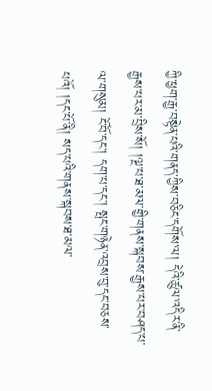ཀྱི་ཕྱག་རྒྱ་བསྟེན་པའི་གནད་ཀྱིས་བཅིང་དགོས་ལ། དེའི་ཚུལ་འདིར་ནི་རྒྱས་པར་མ་བྲིས་སོ། །ལྔ་པ་ཐ་མལ་གྱི་གནས་སྐབས་རྒྱས་པར་བཤད་པ་ལ་གསུམ། ངོ་བོ་དང་། དག་པ་དང་། སྤང་གཉེན་འབྲས་བུ་དང་བཅས་པའོ། །དང་པོ་ནི། སད་པའི་གནས་སྐབས་ཐ་མལ་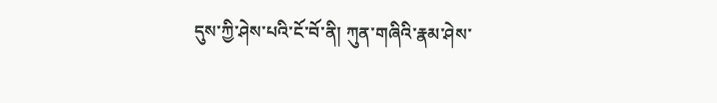དུས་ཀྱི་ཤེས་པའི་ངོ་བོ་ནི། ཀུན་གཞིའི་རྣམ་ཤེས་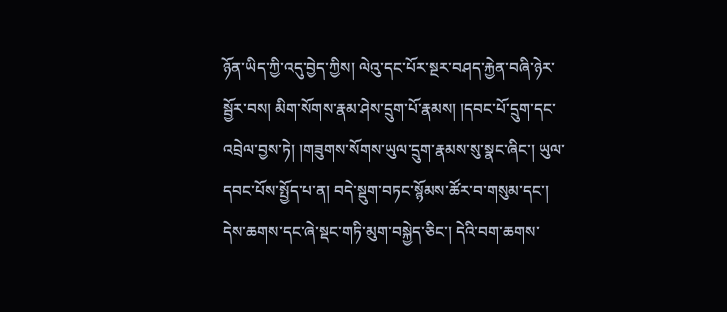ཉོན་ཡིད་ཀྱི་འདུ་བྱེད་ཀྱིས། ལེའུ་དང་པོར་སྔར་བཤད་རྐྱེན་བཞི་ཉེར་སྦྱོར་བས། མིག་སོགས་རྣམ་ཤེས་དྲུག་པོ་རྣམས། །དབང་པོ་དྲུག་དང་འབྲེལ་བྱས་ཏེ། །གཟུགས་སོགས་ཡུལ་དྲུག་རྣམས་སུ་སྣང་ཞིང་། ཡུལ་དབང་པོས་སྤྱོད་པ་ན། བདེ་སྡུག་བཏང་སྙོམས་ཚོར་བ་གསུམ་དང་། དེས་ཆགས་དང་ཞེ་སྡང་གཏི་མུག་བསྐྱེད་ཅིང་། དེའི་བག་ཆགས་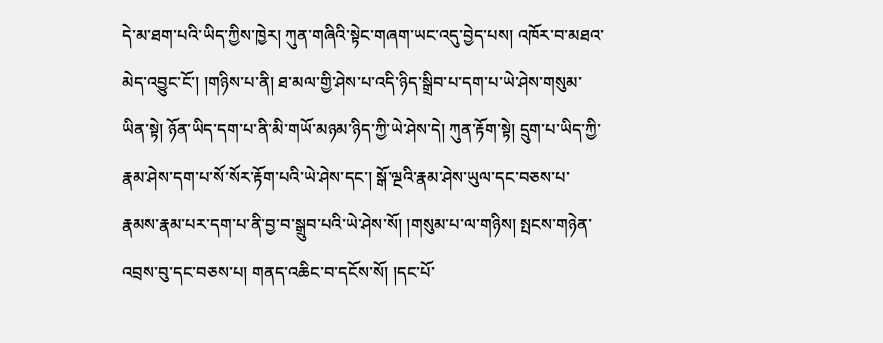དེ་མ་ཐག་པའི་ཡིད་ཀྱིས་ཁྱེར། ཀུན་གཞིའི་སྟེང་གཞག་ཡང་འདུ་བྱེད་པས། འཁོར་བ་མཐའ་མེད་འབྱུང་ངོ་། །གཉིས་པ་ནི། ཐ་མལ་གྱི་ཤེས་པ་འདི་ཉིད་སྒྲིབ་པ་དག་པ་ཡེ་ཤེས་གསུམ་ཡིན་སྟེ། ཉོན་ཡིད་དག་པ་ནི་མི་གཡོ་མཉམ་ཉིད་ཀྱི་ཡེ་ཤེས་དེ། ཀུན་རྟོག་སྟེ། དྲུག་པ་ཡིད་ཀྱི་རྣམ་ཤེས་དག་པ་སོ་སོར་རྟོག་པའི་ཡེ་ཤེས་དང་། སྒོ་ལྔའི་རྣམ་ཤེས་ཡུལ་དང་བཅས་པ་རྣམས་རྣམ་པར་དག་པ་ནི་བྱ་བ་སྒྲུབ་པའི་ཡེ་ཤེས་སོ། །གསུམ་པ་ལ་གཉིས། སྤངས་གཉེན་འབྲས་བུ་དང་བཅས་པ། གནད་འཆིང་བ་དངོས་སོ། །དང་པོ་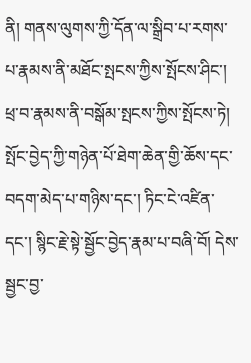ནི། གནས་ལུགས་ཀྱི་དོན་ལ་སྒྲིབ་པ་རགས་པ་རྣམས་ནི་མཐོང་སྤངས་ཀྱིས་སྤོངས་ཤིང་། ཕྲ་བ་རྣམས་ནི་བསྒོམ་སྤངས་ཀྱིས་སྤོངས་ཏེ། སྤོང་བྱེད་ཀྱི་གཉེན་པོ་ཐེག་ཆེན་གྱི་ཆོས་དང་བདག་མེད་པ་གཉིས་དང་། ཏིང་ངེ་འཛིན་དང་། སྙིང་རྗེ་སྟེ་སྦྱོང་བྱེད་རྣམ་པ་བཞི་བོ། དེས་སྦྱང་བྱ་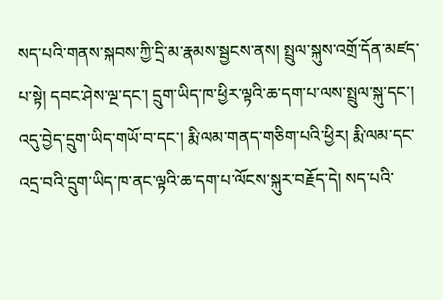སད་པའི་གནས་སྐབས་ཀྱི་དྲི་མ་རྣམས་སྦྱངས་ནས། སྤྲུལ་སྐུས་འགྲོ་དོན་མཛད་པ་སྟེ། དབང་ཤེས་ལྔ་དང་། དྲུག་ཡིད་ཁ་ཕྱིར་ལྟའི་ཆ་དག་པ་ལས་སྤྲུལ་སྐུ་དང་། འདུ་བྱེད་དྲུག་ཡིད་གཡོ་བ་དང་། རྨི་ལམ་གནད་གཅིག་པའི་ཕྱིར། རྨི་ལམ་དང་འདྲ་བའི་དྲུག་ཡིད་ཁ་ནང་ལྟའི་ཆ་དག་པ་ལོངས་སྐུར་བརྗོད་དེ། སད་པའི་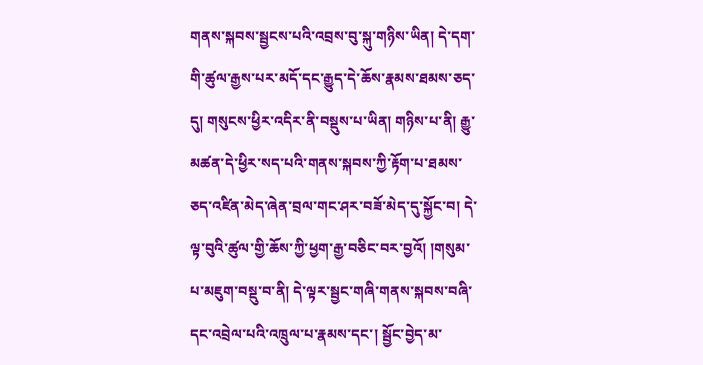གནས་སྐབས་སྦྱངས་པའི་འབྲས་བུ་སྐུ་གཉིས་ཡིན། དེ་དག་གི་ཚུལ་རྒྱས་པར་མདོ་དང་རྒྱུད་དེ་ཆོས་རྣམས་ཐམས་ཅད་དུ། གསུངས་ཕྱིར་འདིར་ནི་བསྡུས་པ་ཡིན། གཉིས་པ་ནི། རྒྱུ་མཚན་དེ་ཕྱིར་སད་པའི་གནས་སྐབས་ཀྱི་རྟོག་པ་ཐམས་ཅད་འཛིན་མེད་ཞེན་བྲལ་གང་ཤར་བཟོ་མེད་དུ་སྐྱོང་བ། དེ་ལྟ་བུའི་ཚུལ་གྱི་ཆོས་ཀྱི་ཕྱག་རྒྱ་བཅིང་བར་བྱའོ། །གསུམ་པ་མཇུག་བསྡུ་བ་ནི། དེ་ལྟར་སྦྱང་གཞི་གནས་སྐབས་བཞི་དང་འབྲེལ་པའི་འཁྲུལ་པ་རྣམས་དང་། སྦྱོང་བྱེད་མ་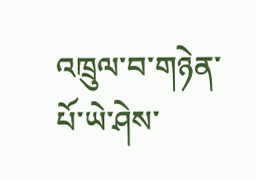འཁྲུལ་བ་གཉེན་པོ་ཡེ་ཤེས་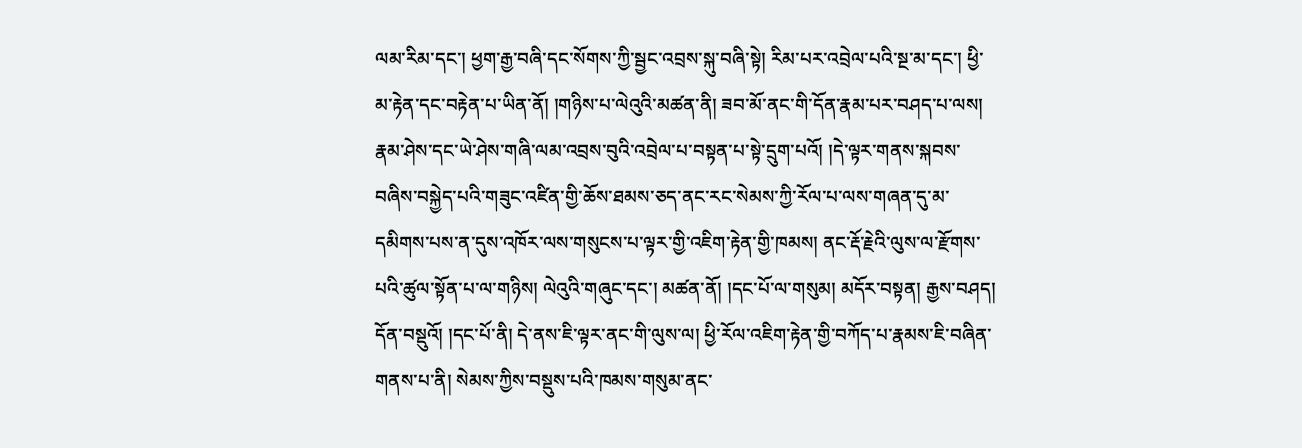ལམ་རིམ་དང་། ཕྱག་རྒྱ་བཞི་དང་སོགས་ཀྱི་སྦྱང་འབྲས་སྐུ་བཞི་སྟེ། རིམ་པར་འབྲེལ་པའི་སྔ་མ་དང་། ཕྱི་མ་རྟེན་དང་བརྟེན་པ་ཡིན་ནོ། །གཉིས་པ་ལེའུའི་མཚན་ནི། ཟབ་མོ་ནང་གི་དོན་རྣམ་པར་བཤད་པ་ལས། རྣམ་ཤེས་དང་ཡེ་ཤེས་གཞི་ལམ་འབྲས་བུའི་འབྲེལ་པ་བསྟན་པ་སྟེ་དྲུག་པའོ། །དེ་ལྟར་གནས་སྐབས་བཞིས་བསྐྱེད་པའི་གཟུང་འཛིན་གྱི་ཆོས་ཐམས་ཅད་ནང་རང་སེམས་ཀྱི་རོལ་པ་ལས་གཞན་དུ་མ་དམིགས་པས་ན་དུས་འཁོར་ལས་གསུངས་པ་ལྟར་གྱི་འཇིག་རྟེན་གྱི་ཁམས། ནང་རྡོ་རྗེའི་ལུས་ལ་རྫོགས་པའི་ཚུལ་སྟོན་པ་ལ་གཉིས། ལེའུའི་གཞུང་དང་། མཚན་ནོ། །དང་པོ་ལ་གསུམ། མདོར་བསྟན། རྒྱས་བཤད། དོན་བསྡུའོ། །དང་པོ་ནི། དེ་ནས་ཇི་ལྟར་ནང་གི་ལུས་ལ། ཕྱི་རོལ་འཇིག་རྟེན་གྱི་བཀོད་པ་རྣམས་ཇི་བཞིན་གནས་པ་ནི། སེམས་ཀྱིས་བསྡུས་པའི་ཁམས་གསུམ་ནང་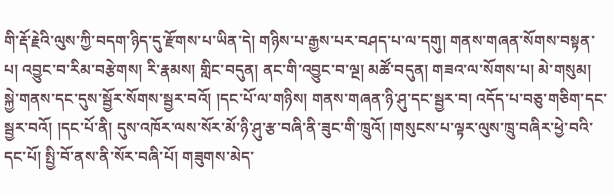གི་རྡོ་རྗེའི་ལུས་ཀྱི་བདག་ཉིད་དུ་རྫོགས་པ་ཡིན་དེ། གཉིས་པ་རྒྱས་པར་བཤད་པ་ལ་དགུ། གནས་གཞན་སོགས་བསྟན་པ། འབྱུང་བ་རིམ་བརྩེགས། རི་རྣམས། གླིང་བདུན། ནང་གི་འབྱུང་བ་ལྔ། མཚོ་བདུན། གཟའ་ལ་སོགས་པ། མེ་གསུམ། སྐྱེ་གནས་དང་དུས་སྦྱོར་སོགས་སྦྱར་བའོ། །དང་པོ་ལ་གཉིས། གནས་གཞན་ཉི་ཤུ་དང་སྦྱར་བ། འདོད་པ་བཅུ་གཅིག་དང་སྦྱར་བའོ། །དང་པོ་ནི། དུས་འཁོར་ལས་སོར་མོ་ཉི་ཤུ་རྩ་བཞི་ནི་ཟུང་གི་ཁྲུའོ། །གསུངས་པ་ལྟར་ལུས་ཁྲུ་བཞིར་ཕྱེ་བའི་དང་པོ། སྤྱི་བོ་ནས་ནི་སོར་བཞི་པོ། གཟུགས་མེད་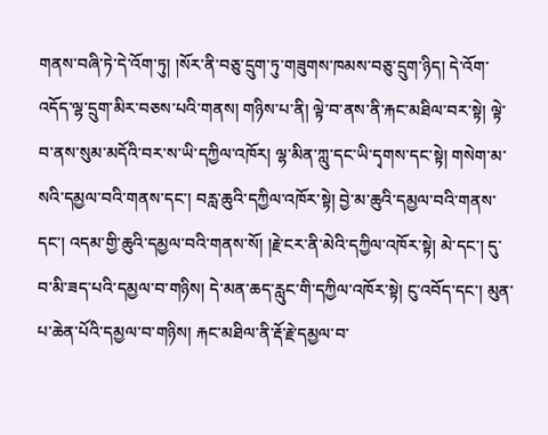གནས་བཞི་ཏེ་དེ་འོག་ཏུ། །སོར་ནི་བཅུ་དྲུག་ཏུ་གཟུགས་ཁམས་བཅུ་དྲུག་ཉིད། དེ་འོག་འདོད་ལྷ་དྲུག་མིར་བཅས་པའི་གནས། གཉིས་པ་ནི། ལྟེ་བ་ནས་ནི་རྐང་མཐིལ་བར་སྟེ། ལྟེ་བ་ནས་སུམ་མདོའི་བར་ས་ཡི་དཀྱིལ་འཁོར། ལྷ་མིན་ཀླུ་དང་ཡི་དྭགས་དང་སྟེ། གསེག་མ་སའི་དམྱལ་བའི་གནས་དང་། བརླ་ཆུའི་དཀྱིལ་འཁོར་སྟེ། བྱེ་མ་ཆུའི་དམྱལ་བའི་གནས་དང་། འདམ་གྱི་ཆུའི་དམྱལ་བའི་གནས་སོ། །རྗེ་ངར་ནི་མེའི་དཀྱིལ་འཁོར་སྟེ། མེ་དང་། དུ་བ་མི་ཟད་པའི་དམྱལ་བ་གཉིས། དེ་མན་ཆད་རླུང་གི་དཀྱིལ་འཁོར་སྟེ། ངུ་འབོད་དང་། མུན་པ་ཆེན་པོའི་དམྱལ་བ་གཉིས། རྐང་མཐིལ་ནི་རྡོ་རྗེ་དམྱལ་བ་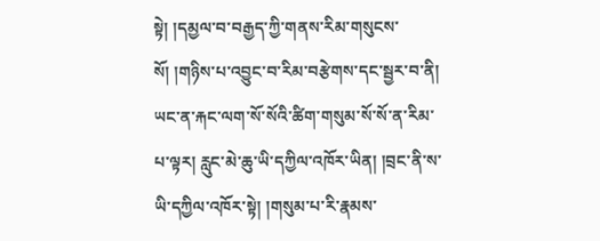སྟེ། །དམྱལ་བ་བརྒྱད་ཀྱི་གནས་རིམ་གསུངས་སོ། །གཉིས་པ་འབྱུང་བ་རིམ་བརྩེགས་དང་སྦྱར་བ་ནི། ཡང་ན་རྐང་ལག་སོ་སོའི་ཚིག་གསུམ་སོ་སོ་ན་རིམ་པ་ལྟར། རླུང་མེ་ཆུ་ཡི་དཀྱིལ་འཁོར་ཡིན། །བྲང་ནི་ས་ཡི་དཀྱིལ་འཁོར་སྟེ། །གསུམ་པ་རི་རྣམས་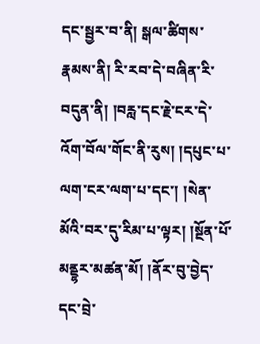དང་སྦྱར་བ་ནི། སྒལ་ཚིགས་རྣམས་ནི། རི་རབ་དེ་བཞིན་རི་བདུན་ནི། །བརླ་དང་རྗེ་ངར་དེ་འོག་བོལ་གོང་ནི་རུས། །དཔུང་པ་ལག་ངར་ལག་པ་དང་། །སེན་མོའི་བར་དུ་རིམ་པ་ལྟར། །སྔོན་པོ་མནྡྷར་མཚན་མོ། །ནོར་བུ་བྱེད་དང་བྲེ་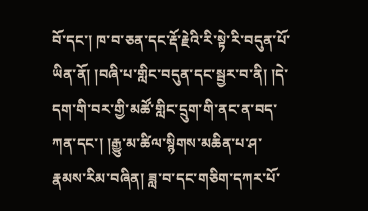བོ་དང་། ཁ་བ་ཅན་དང་རྡོ་རྗེའི་རི་སྟེ་རི་བདུན་པོ་ཡིན་ནོ། །བཞི་པ་གླིང་བདུན་དང་སྦྱར་བ་ནི། །དེ་དག་གི་བར་གྱི་མཚོ་གླིང་དྲུག་གི་ནང་ན་བད་ཀན་དང་། །རྒྱུ་མ་ཚིལ་སྙིགས་མཆིན་པ་ཤ་རྣམས་རིམ་བཞིན། ཟླ་བ་དང་གཅིག་དཀར་པོ་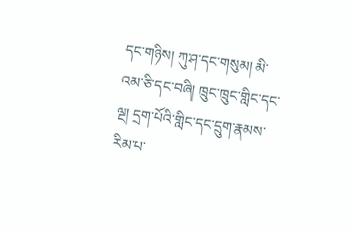དང་གཉིས། ཀུ་ཤ་དང་གསུམ། མི་འམ་ཅི་དང་བཞི། ཁྲུང་ཁྲུང་གླིང་དང་ལྔ། དྲག་པོའི་གླིང་དང་དྲུག་རྣམས་རིམ་པ་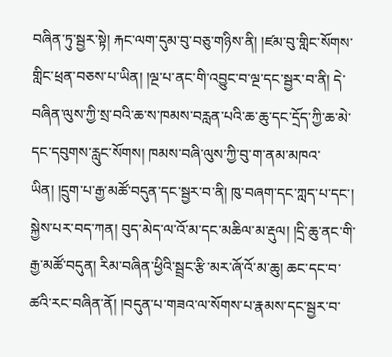བཞིན་ཏུ་སྦྱར་སྟེ། རྐང་ལག་དུམ་བུ་བཅུ་གཉིས་ནི། །ཛམ་བུ་གླིང་སོགས་གླིང་ཕྲན་བཅས་པ་ཡིན། །ལྔ་པ་ནང་གི་འབྱུང་བ་ལྔ་དང་སྦྱར་བ་ནི། དེ་བཞིན་ལུས་ཀྱི་སྲ་བའི་ཆ་ས་ཁམས་བརླན་པའི་ཆ་ཆུ་དང་དྲོད་ཀྱི་ཆ་མེ་དང་དབུགས་རླུང་སོགས། ཁམས་བཞི་ལུས་ཀྱི་བུ་ག་ནམ་མཁའ་ཡིན། །དྲུག་པ་རྒྱ་མཚོ་བདུན་དང་སྦྱར་བ་ནི། ཁུ་བཞག་དང་ཀླད་པ་དང་། སྐྱེས་པར་བད་ཀན། བུད་མེད་ལ་འོ་མ་དང་མཆིལ་མ་རྡུལ། །དྲི་ཆུ་ནང་གི་རྒྱ་མཚོ་བདུན། རིམ་བཞིན་ཕྱིའི་སྦྲང་རྩི་མར་ཞོ་འོ་མ་ཆུ། ཆང་དང་བ་ཚའི་རང་བཞིན་ནོ། །བདུན་པ་གཟའ་ལ་སོགས་པ་རྣམས་དང་སྦྱར་བ་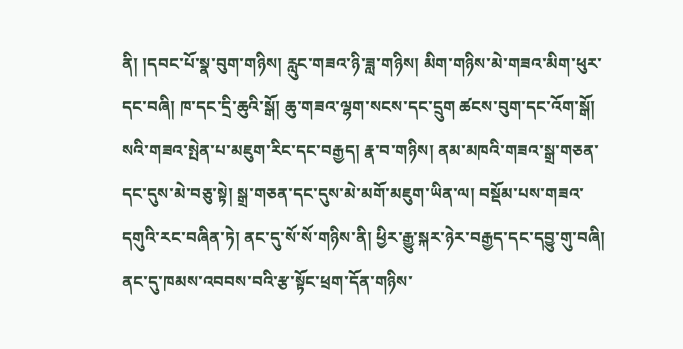ནི། །དབང་པོ་སྣ་བུག་གཉིས། རླུང་གཟའ་ཉི་ཟླ་གཉིས། མིག་གཉིས་མེ་གཟའ་མིག་ཕུར་དང་བཞི། ཁ་དང་དྲི་ཆུའི་སྒོ། ཆུ་གཟའ་ལྷག་སངས་དང་དྲུག ཚངས་བུག་དང་འོག་སྒོ། སའི་གཟའ་སྤེན་པ་མཇུག་རིང་དང་བརྒྱད། རྣ་བ་གཉིས། ནམ་མཁའི་གཟའ་སྒྲ་གཅན་དང་དུས་མེ་བཅུ་སྟེ། སྒྲ་གཅན་དང་དུས་མེ་མགོ་མཇུག་ཡིན་ལ། བསྡོམ་པས་གཟའ་དགུའི་རང་བཞིན་ཏེ། ནང་དུ་སོ་སོ་གཉིས་ནི། ཕྱིར་རྒྱུ་སྐར་ཉེར་བརྒྱད་དང་དབྱུ་གུ་བཞི། ནང་དུ་ཁམས་འབབས་བའི་རྩ་སྟོང་ཕྲག་དོན་གཉིས་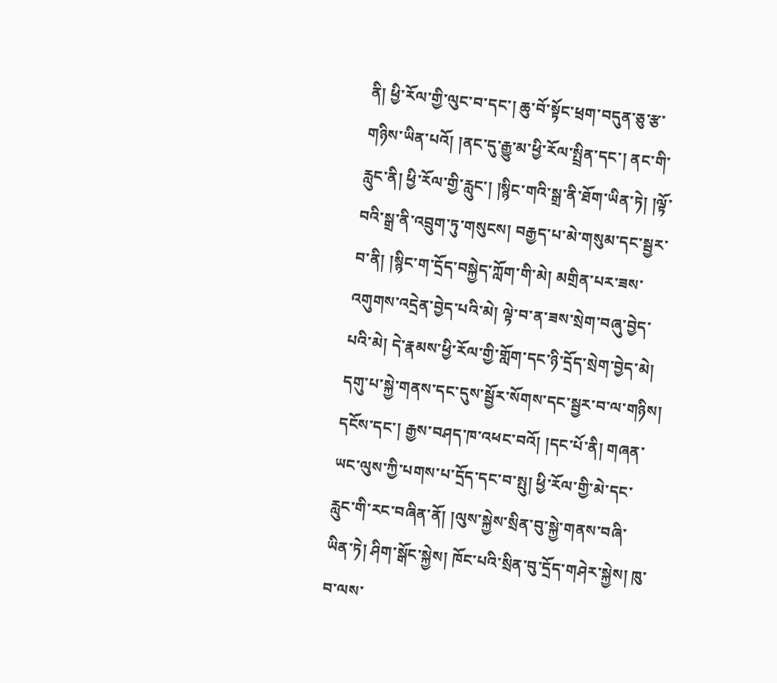ནི། ཕྱི་རོལ་གྱི་ལུང་བ་དང་། ཆུ་བོ་སྟོང་ཕྲག་བདུན་ཅུ་རྩ་གཉིས་ཡིན་པའོ། །ནང་དུ་རྒྱུ་མ་ཕྱི་རོལ་སྤྲིན་དང་། ནང་གི་རླུང་ནི། ཕྱི་རོལ་གྱི་རླུང་། །སྙིང་གའི་སྒྲ་ནི་ཐོག་ཡིན་ཏེ། །ལྟོ་བའི་སྒྲ་ནི་འབྲུག་ཏུ་གསུངས། བརྒྱད་པ་མེ་གསུམ་དང་སྦྱར་བ་ནི། །སྙིང་ག་དྲོད་བསྐྱེད་ཀློག་གི་མེ། མགྲིན་པར་ཟས་འགུགས་འདྲེན་བྱེད་པའི་མེ། ལྟེ་བ་ན་ཟས་སྲེག་བཞུ་བྱེད་པའི་མེ། དེ་རྣམས་ཕྱི་རོལ་གྱི་གློག་དང་ཉི་དྲོད་སྲེག་བྱེད་མེ། དགུ་པ་སྐྱེ་གནས་དང་དུས་སྦྱོར་སོགས་དང་སྦྱར་བ་ལ་གཉིས། དངོས་དང་། རྒྱས་བཤད་ཁ་འཕང་བའོ། །དང་པོ་ནི། གཞན་ཡང་ལུས་ཀྱི་པགས་པ་དྲོད་དང་བ་སྤུ། ཕྱི་རོལ་གྱི་མེ་དང་རླུང་གི་རང་བཞིན་ནོ། །ལུས་སྐྱེས་སྲིན་བུ་སྐྱེ་གནས་བཞི་ཡིན་ཏེ། ཤིག་སྒོང་སྐྱེས། ཁོང་པའི་སྲིན་བུ་དྲོད་གཤེར་སྐྱེས། ཁུ་བ་ལས་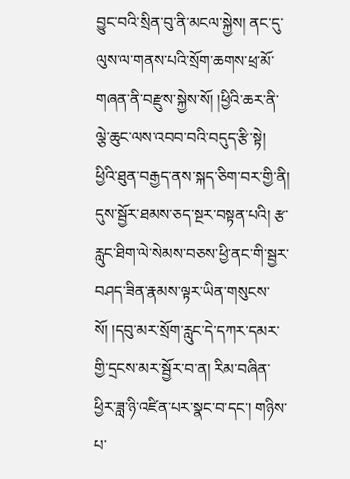བྱུང་བའི་སྲིན་བུ་ནི་མངལ་སྐྱེས། ནང་དུ་ལུས་ལ་གནས་པའི་སྲོག་ཆགས་ཕྲ་མོ་གཞན་ནི་བརྫུས་སྐྱེས་སོ། །ཕྱིའི་ཆར་ནི་ལྕེ་ཆུང་ལས་འབབ་བའི་བདུད་རྩི་སྟེ། ཕྱིའི་ཐུན་བརྒྱད་ནས་སྐད་ཅིག་བར་གྱི་ནི། དུས་སྦྱོར་ཐམས་ཅད་སྔར་བསྟན་པའི། རྩ་རླུང་ཐིག་ལེ་སེམས་བཅས་ཕྱི་ནང་གི་སྦྱར་བཤད་ཟིན་རྣམས་ལྟར་ཡིན་གསུངས་སོ། །དབུ་མར་སྲོག་རླུང་དེ་དཀར་དམར་གྱི་དྲངས་མར་སྦྱོར་བ་ན། རིམ་བཞིན་ཕྱིར་ཟླ་ཉི་འཛིན་པར་སྣང་བ་དང་། གཉིས་པ་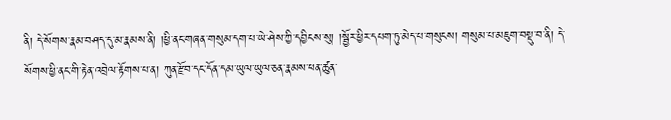ནི། དེ་སོགས་རྣམ་བཤད་དུ་མ་རྣམས་ནི། །ཕྱི་ནང་གཞན་གསུམ་དག་པ་ཡེ་ཤེས་ཀྱི་དབྱིངས་སུ། །སྦྱོར་ཕྱིར་དཔག་ཏུ་མེད་པ་གསུངས། གསུམ་པ་མཇུག་བསྡུ་བ་ནི། དེ་སོགས་ཕྱི་ནང་གི་རྟེན་འབྲེལ་རྟོགས་པ་ན། ཀུན་རྫོབ་དང་དོན་དམ་ཡུལ་ཡུལ་ཅན་རྣམས་ཕན་ཚུན་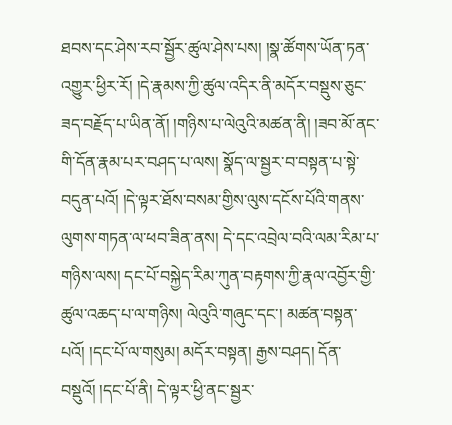ཐབས་དང་ཤེས་རབ་སྦྱོར་ཚུལ་ཤེས་པས། །སྣ་ཚོགས་ཡོན་ཏན་འགྱུར་ཕྱིར་རོ། །དེ་རྣམས་ཀྱི་ཚུལ་འདིར་ནི་མདོར་བསྡུས་ཅུང་ཟད་བརྗོད་པ་ཡིན་ནོ། །གཉིས་པ་ལེའུའི་མཚན་ནི། །ཟབ་མོ་ནང་གི་དོན་རྣམ་པར་བཤད་པ་ལས། སྣོད་ལ་སྦྱར་བ་བསྟན་པ་སྟེ་བདུན་པའོ། །དེ་ལྟར་ཐོས་བསམ་གྱིས་ལུས་དངོས་པོའི་གནས་ལུགས་གཏན་ལ་ཕབ་ཟིན་ནས། དེ་དང་འབྲེལ་བའི་ལམ་རིམ་པ་གཉིས་ལས། དང་པོ་བསྐྱེད་རིམ་ཀུན་བརྟགས་ཀྱི་རྣལ་འབྱོར་གྱི་ཚུལ་འཆད་པ་ལ་གཉིས། ལེའུའི་གཞུང་དང་། མཚན་བསྟན་པའོ། །དང་པོ་ལ་གསུམ། མདོར་བསྟན། རྒྱས་བཤད། དོན་བསྡུའོ། །དང་པོ་ནི། དེ་ལྟར་ཕྱི་ནང་སྦྱར་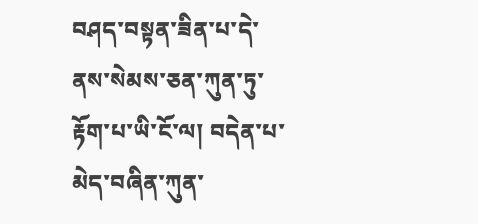བཤད་བསྟན་ཟིན་པ་དེ་ནས་སེམས་ཅན་ཀུན་ཏུ་རྟོག་པ་ཡི་ངོ་ལ། བདེན་པ་མེད་བཞིན་ཀུན་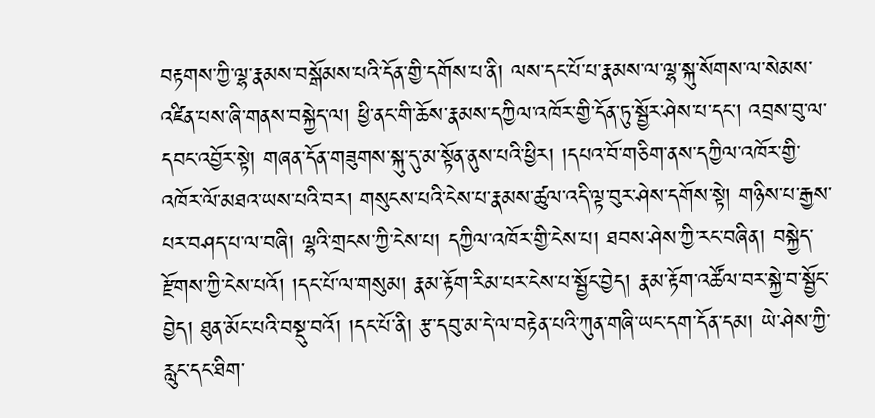བརྟགས་ཀྱི་ལྷ་རྣམས་བསྒོམས་པའི་དོན་གྱི་དགོས་པ་ནི། ལས་དང་པོ་པ་རྣམས་ལ་ལྷ་སྐུ་སོགས་ལ་སེམས་འཛིན་པས་ཞི་གནས་བསྐྱེད་ལ། ཕྱི་ནང་གི་ཆོས་རྣམས་དཀྱིལ་འཁོར་གྱི་དོན་ཏུ་སྦྱོར་ཤེས་པ་དང་། འབྲས་བུ་ལ་དབང་འབྱོར་སྟེ། གཞན་དོན་གཟུགས་སྐུ་དུ་མ་སྟོན་ནུས་པའི་ཕྱིར། །དཔའ་བོ་གཅིག་ནས་དཀྱིལ་འཁོར་གྱི་འཁོར་ལོ་མཐའ་ཡས་པའི་བར། གསུངས་པའི་ངེས་པ་རྣམས་ཚུལ་འདི་ལྟ་བུར་ཤེས་དགོས་སྟེ། གཉིས་པ་རྒྱས་པར་བཤད་པ་ལ་བཞི། ལྷའི་གྲངས་ཀྱི་ངེས་པ། དཀྱིལ་འཁོར་གྱི་ངེས་པ། ཐབས་ཤེས་ཀྱི་རང་བཞིན། བསྐྱེད་རྫོགས་ཀྱི་ངེས་པའོ། །དང་པོ་ལ་གསུམ། རྣམ་རྟོག་རིམ་པར་ངེས་པ་སྦྱོང་བྱེད། རྣམ་རྟོག་འཚོལ་བར་སྐྱེ་བ་སྦྱོང་བྱེད། ཐུན་མོང་པའི་བསྡུ་བའོ། །དང་པོ་ནི། རྩ་དབུ་མ་དེ་ལ་བརྟེན་པའི་ཀུན་གཞི་ཡང་དག་དོན་དམ། ཡེ་ཤེས་ཀྱི་རླུང་དང་ཐིག་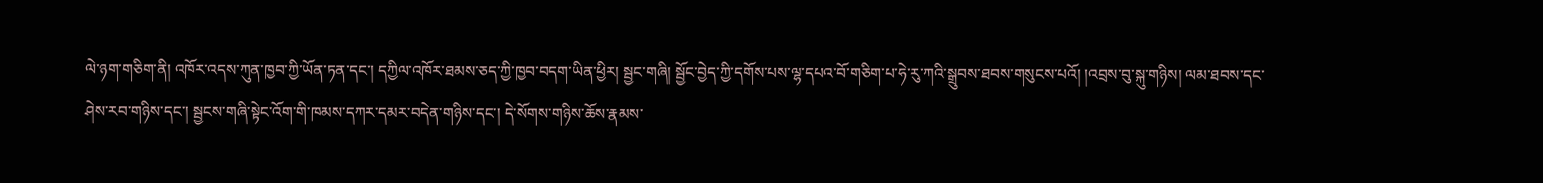ལེ་ཉག་གཅིག་ནི། འཁོར་འདས་ཀུན་ཁྱབ་ཀྱི་ཡོན་ཏན་དང་། དཀྱིལ་འཁོར་ཐམས་ཅད་ཀྱི་ཁྱབ་བདག་ཡིན་ཕྱིར། སྦྱང་གཞི། སྦྱོང་བྱེད་ཀྱི་དགོས་པས་ལྷ་དཔའ་བོ་གཅིག་པ་ཧེ་རུ་ཀའི་སྒྲུབས་ཐབས་གསུངས་པའོ། །འབྲས་བུ་སྐུ་གཉིས། ལམ་ཐབས་དང་ཤེས་རབ་གཉིས་དང་། སྦྱངས་གཞི་སྟེང་འོག་གི་ཁམས་དཀར་དམར་བདེན་གཉིས་དང་། དེ་སོགས་གཉིས་ཆོས་རྣམས་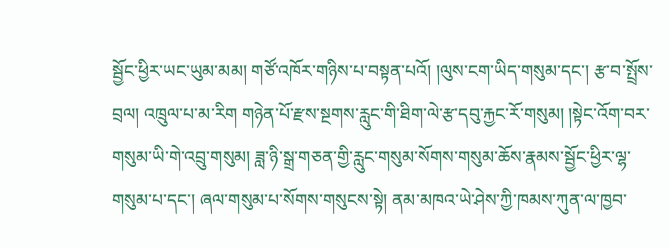སྦྱོང་ཕྱིར་ཡང་ཡུམ་མམ། གཙོ་འཁོར་གཉིས་པ་བསྟན་པའོ། །ལུས་ངག་ཡིད་གསུམ་དང་། རྩ་བ་སྤྲོས་བྲལ། འཁྲུལ་པ་མ་རིག གཉེན་པོ་རྫས་སྔགས་རླུང་གི་ཐིག་ལེ་རྩ་དབུ་རྐྱང་རོ་གསུམ། །སྟེང་འོག་བར་གསུམ་ཡི་གེ་འབྲུ་གསུམ། ཟླ་ཉི་སྒྲ་གཅན་གྱི་རླུང་གསུམ་སོགས་གསུམ་ཆོས་རྣམས་སྦྱོང་ཕྱིར་ལྷ་གསུམ་པ་དང་། ཞལ་གསུམ་པ་སོགས་གསུངས་སྟེ། ནམ་མཁའ་ཡེ་ཤེས་ཀྱི་ཁམས་ཀུན་ལ་ཁྱབ་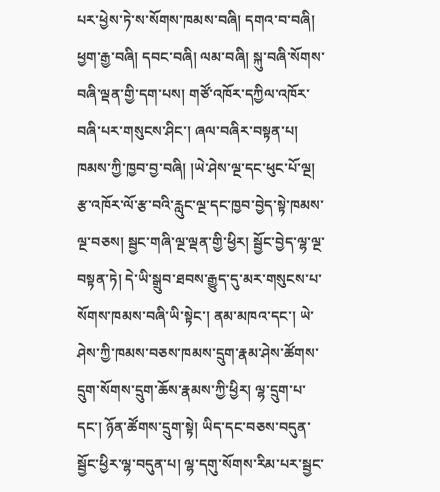པར་ཕྱེས་ཏེ་ས་སོགས་ཁམས་བཞི། དགའ་བ་བཞི། ཕྱག་རྒྱ་བཞི། དབང་བཞི། ལམ་བཞི། སྐུ་བཞི་སོགས་བཞི་ལྡན་གྱི་དག་པས། གཙོ་འཁོར་དཀྱིལ་འཁོར་བཞི་པར་གསུངས་ཤིང་། ཞལ་བཞིར་བསྟན་པ། ཁམས་ཀྱི་ཁྱབ་བྱ་བཞི། །ཡེ་ཤེས་ལྔ་དང་ཕུང་པོ་ལྔ། རྩ་འཁོར་ལོ་རྩ་བའི་རླུང་ལྔ་དང་ཁྱབ་བྱེད་སྟེ་ཁམས་ལྔ་བཅས། སྦྱང་གཞི་ལྔ་ལྡན་གྱི་ཕྱིར། སྦྱོང་བྱེད་ལྷ་ལྔ་བསྟན་ཏེ། དེ་ཡི་སྒྲུབ་ཐབས་རྒྱུད་དུ་མར་གསུངས་པ་སོགས་ཁམས་བཞི་ཡི་སྟེང་། ནམ་མཁའ་དང་། ཡེ་ཤེས་ཀྱི་ཁམས་བཅས་ཁམས་དྲུག་རྣམ་ཤེས་ཚོགས་དྲུག་སོགས་དྲུག་ཆོས་རྣམས་ཀྱི་ཕྱིར། ལྷ་དྲུག་པ་དང་། ཉོན་ཚོགས་དྲུག་སྟེ། ཡིད་དང་བཅས་བདུན་སྦྱོང་ཕྱིར་ལྷ་བདུན་པ། ལྷ་དགུ་སོགས་རིམ་པར་སྦྱང་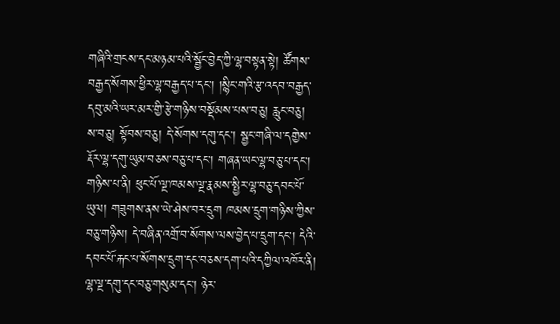གཞིའི་གྲངས་དང་མཉམ་པའི་སྦྱོང་བྱེད་ཀྱི་ལྷ་བསྟན་སྟེ། ཚོགས་བརྒྱད་སོགས་ཕྱིར་ལྷ་བརྒྱད་པ་དང་། །སྙིང་གའི་རྩ་འདབ་བརྒྱད་དབུ་མའི་ཡར་མར་གྱི་རྩེ་གཉིས་བསྡོམས་པས་བཅུ། རླུང་བཅུ། ས་བཅུ། སྟོབས་བཅུ། དེ་སོགས་དགུ་དང་། སྦྱང་གཞི་ལ་དགྱེས་རྡོར་ལྷ་དགུ་ཡུམ་བཅས་བཅུ་པ་དང་། གཞན་ཡང་ལྷ་བཅུ་པ་དང་། གཉིས་པ་ནི། ཕུང་པོ་ལྔ་ཁམས་ལྔ་རྣམས་སྤྱིར་ལྷ་བཅུ་དབང་པོ་ཡུལ། གཟུགས་ནས་ཡེ་ཤེས་བར་དྲུག ཁམས་དྲུག་གཉིས་ཀྱིས་བཅུ་གཉིས། དེ་བཞིན་འགྲོ་བ་སོགས་ལས་བྱེད་པ་དྲུག་དང་། དེའི་དབང་པོ་རྐང་པ་སོགས་དྲུག་དང་བཅས་དག་པའི་དཀྱིལ་འཁོར་ནི། ལྷ་ལྔ་དགུ་དང་བཅུ་གསུམ་དང་། ཉེར་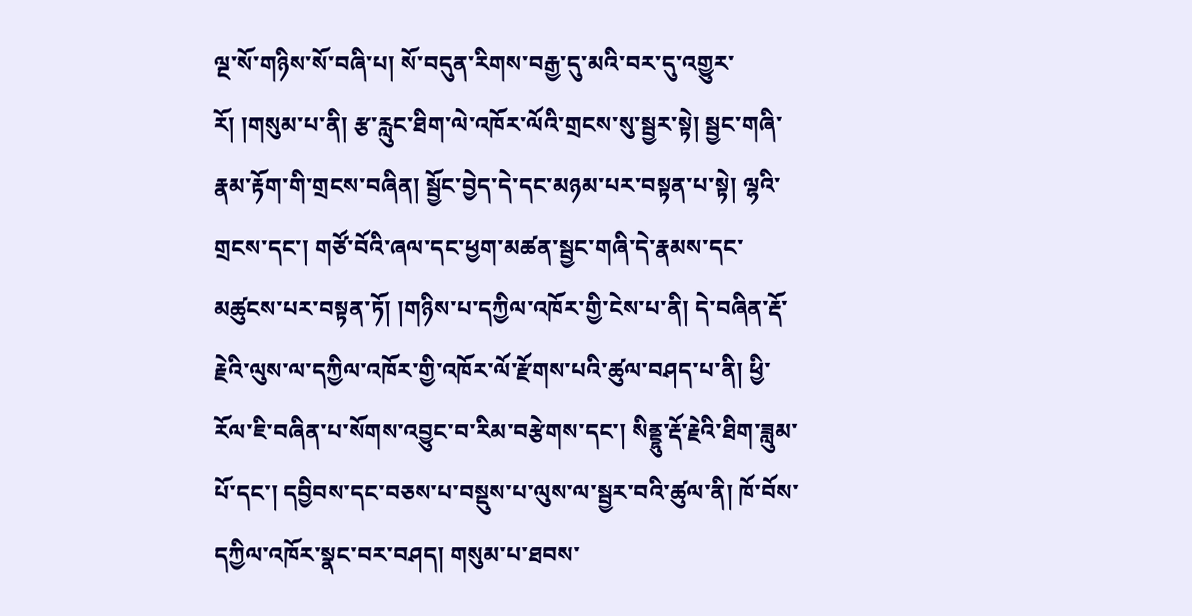ལྔ་སོ་གཉིས་སོ་བཞི་པ། སོ་བདུན་རིགས་བརྒྱ་དུ་མའི་བར་དུ་འགྱུར་རོ། །གསུམ་པ་ནི། རྩ་རླུང་ཐིག་ལེ་འཁོར་ལོའི་གྲངས་སུ་སྦྱར་སྟེ། སྦྱང་གཞི་རྣམ་རྟོག་གི་གྲངས་བཞིན། སྦྱོང་བྱེད་དེ་དང་མཉམ་པར་བསྟན་པ་སྟེ། ལྷའི་གྲངས་དང་། གཙོ་བོའི་ཞལ་དང་ཕྱག་མཚན་སྦྱང་གཞི་དེ་རྣམས་དང་མཚུངས་པར་བསྟན་ཏོ། །གཉིས་པ་དཀྱིལ་འཁོར་གྱི་ངེས་པ་ནི། དེ་བཞིན་རྡོ་རྗེའི་ལུས་ལ་དཀྱིལ་འཁོར་གྱི་འཁོར་ལོ་རྫོགས་པའི་ཚུལ་བཤད་པ་ནི། ཕྱི་རོལ་ཇི་བཞིན་པ་སོགས་འབྱུང་བ་རིམ་བརྩེགས་དང་། སིནྡྷུ་རྡོ་རྗེའི་ཐིག་ཟླུམ་པོ་དང་། དབྱིབས་དང་བཅས་པ་བསྡུས་པ་ལུས་ལ་སྦྱར་བའི་ཚུལ་ནི། ཁོ་བོས་དཀྱིལ་འཁོར་སྣང་བར་བཤད། གསུམ་པ་ཐབས་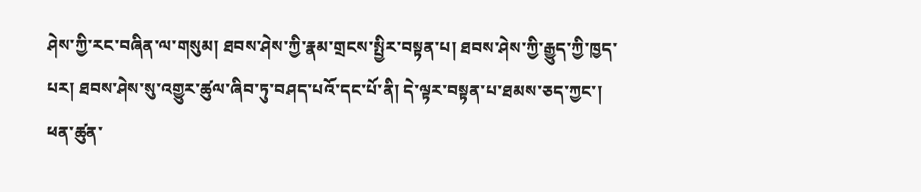ཤེས་ཀྱི་རང་བཞིན་ལ་གསུམ། ཐབས་ཤེས་ཀྱི་རྣམ་གྲངས་སྤྱིར་བསྟན་པ། ཐབས་ཤེས་ཀྱི་རྒྱུད་ཀྱི་ཁྱད་པར། ཐབས་ཤེས་སུ་འགྱུར་ཚུལ་ཞིབ་ཏུ་བཤད་པའོ་དང་པོ་ནི། དེ་ལྟར་བསྟན་པ་ཐམས་ཅད་ཀྱང་། ཕན་ཚུན་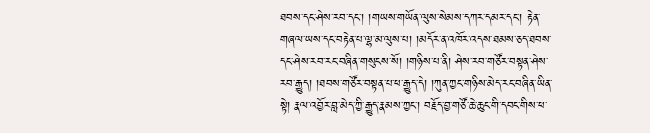ཐབས་དང་ཤེས་རབ་དང་། །གཡས་གཡོན་ལུས་སེམས་དཀར་དམར་དང་། རྟེན་གཞལ་ཡས་དང་བརྟེན་པ་ལྷ་མ་ལུས་པ། །མདོར་ན་འཁོར་འདས་ཐམས་ཅད་ཐབས་དང་ཤེས་རབ་རང་བཞིན་གསུངས་སོ། །གཉིས་པ་ནི། ཤེས་རབ་གཙོར་བསྟན་ཤེས་རབ་རྒྱུད། །ཐབས་གཙོར་བསྟན་པ་ཕ་རྒྱུད་དེ། །ཀུན་ཀྱང་གཉིས་མེད་རང་བཞིན་ཡིན་སྟེ། རྣལ་འབྱོར་བླ་མེད་ཀྱི་རྒྱུད་རྣམས་ཀྱང་། བརྗོད་བྱ་གཙོ་ཆེ་ཆུང་གི་དབང་གིས་ཕ་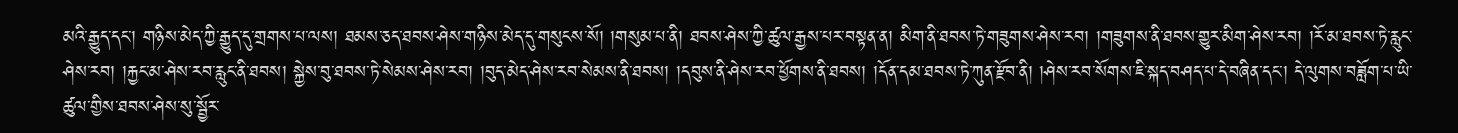མའི་རྒྱུད་དང་། གཉིས་མེད་ཀྱི་རྒྱུད་དུ་གྲགས་པ་ལས། ཐམས་ཅད་ཐབས་ཤེས་གཉིས་མེད་དུ་གསུངས་སོ། །གསུམ་པ་ནི། ཐབས་ཤེས་ཀྱི་ཚུལ་རྒྱས་པར་བསྟན་ན། མིག་ནི་ཐབས་ཏེ་གཟུགས་ཤེས་རབ། །གཟུགས་ནི་ཐབས་གྱུར་མིག་ཤེས་རབ། །རོ་མ་ཐབས་ཏེ་རླུང་ཤེས་རབ། །རྐྱང་མ་ཤེས་རབ་རླུང་ནི་ཐབས། སྐྱེས་བུ་ཐབས་ཏེ་སེམས་ཤེས་རབ། །བུད་མེད་ཤེས་རབ་སེམས་ནི་ཐབས། །དབུས་ནི་ཤེས་རབ་ཕྱོགས་ནི་ཐབས། །དོན་དམ་ཐབས་ཏེ་ཀུན་རྫོབ་ནི། །ཤེས་རབ་སོགས་ཇི་སྐད་བཤད་པ་དེ་བཞིན་དང་། དེ་ལུགས་བཟློག་པ་ཡི་ཚུལ་གྱིས་ཐབས་ཤེས་སུ་སྦྱོར་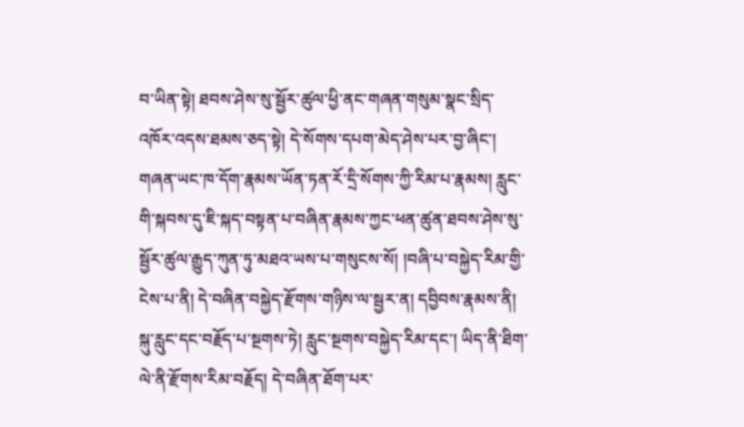བ་ཡིན་སྟེ། ཐབས་ཤེས་སུ་སྦྱོར་ཚུལ་ཕྱི་ནང་གཞན་གསུམ་སྣང་སྲིད་འཁོར་འདས་ཐམས་ཅད་སྟེ། དེ་སོགས་དཔག་མེད་ཤེས་པར་བྱ་ཞིང་། གཞན་ཡང་ཁ་དོག་རྣམས་ཡོན་ཏན་རོ་དྲི་སོགས་ཀྱི་རིམ་པ་རྣམས། རླུང་གི་སྐབས་དུ་ཇི་སྐད་བསྟན་པ་བཞིན་རྣམས་ཀྱང་ཕན་ཚུན་ཐབས་ཤེས་སུ་སྦྱོར་ཚུལ་རྒྱུད་ཀུན་ཏུ་མཐའ་ཡས་པ་གསུངས་སོ། །བཞི་པ་བསྐྱེད་རིམ་གྱི་ངེས་པ་ནི། དེ་བཞིན་བསྐྱེད་རྫོགས་གཉིས་ལ་སྦྱར་ན། དབྱིབས་རྣམས་ནི། སྐུ་རླུང་དང་བརྗོད་པ་སྔགས་ཏེ། རླུང་སྔགས་བསྐྱེད་རིམ་དང་། ཡིད་ནི་ཐིག་ལེ་ནི་རྫོགས་རིམ་བརྗོད། དེ་བཞིན་ཐོག་པར་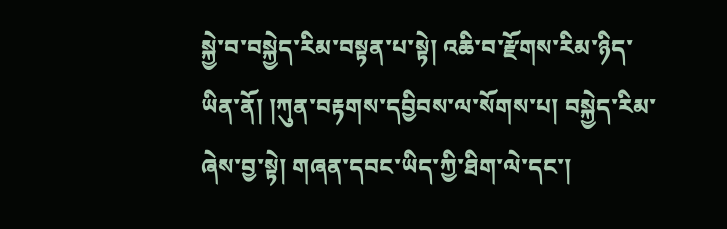སྐྱེ་བ་བསྐྱེད་རིམ་བསྟན་པ་སྟེ། འཆི་བ་རྫོགས་རིམ་ཉིད་ཡིན་ནོ། །ཀུན་བརྟགས་དབྱིབས་ལ་སོགས་པ། བསྐྱེད་རིམ་ཞེས་བྱ་སྟེ། གཞན་དབང་ཡིད་ཀྱི་ཐིག་ལེ་དང་།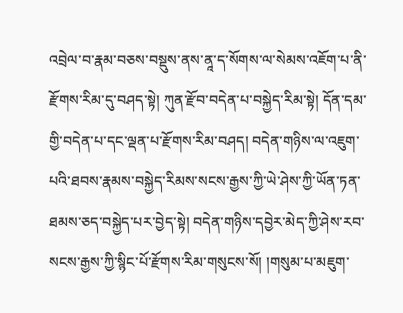འབྲེལ་བ་རྣམ་བཅས་བསྡུས་ནས་ནཱ་ད་སོགས་ལ་སེམས་འཇོག་པ་ནི་རྫོགས་རིམ་དུ་བཤད་སྟེ། ཀུན་རྫོབ་བདེན་པ་བསྐྱེད་རིམ་སྟེ། དོན་དམ་གྱི་བདེན་པ་དང་ལྡན་པ་རྫོགས་རིམ་བཤད། བདེན་གཉིས་ལ་འཇུག་པའི་ཐབས་རྣམས་བསྐྱེད་རིམས་སངས་རྒྱས་ཀྱི་ཡེ་ཤེས་ཀྱི་ཡོན་ཏན་ཐམས་ཅད་བསྐྱེད་པར་བྱེད་སྟེ། བདེན་གཉིས་དབྱེར་མེད་ཀྱི་ཤེས་རབ་སངས་རྒྱས་ཀྱི་སྙིང་པོ་རྫོགས་རིམ་གསུངས་སོ། །གསུམ་པ་མཇུག་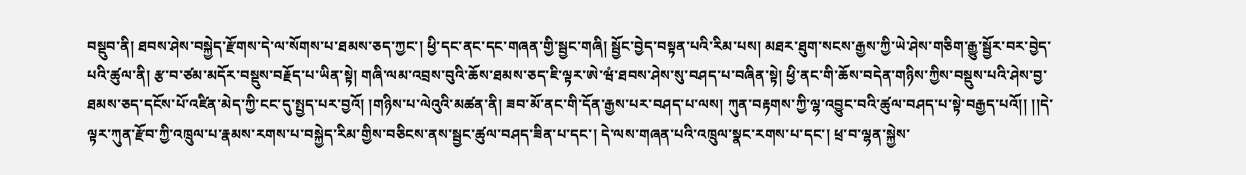བསྡུབ་ནི། ཐབས་ཤེས་བསྐྱེད་རྫོགས་དེ་ལ་སོགས་པ་ཐམས་ཅད་ཀྱང་། ཕྱི་དང་ནང་དང་གཞན་གྱི་སྦྱང་གཞི། སྦྱོང་བྱེད་བསྟན་པའི་རིམ་པས། མཐར་ཐུག་སངས་རྒྱས་ཀྱི་ཡེ་ཤེས་གཅིག་རྒྱུ་སྦྱོར་བར་བྱེད་པའི་ཚུལ་ནི། རྩ་བ་ཙམ་མདོར་བསྡུས་བརྗོད་པ་ཡིན་སྟེ། གཞི་ལམ་འབྲས་བུའི་ཆོས་ཐམས་ཅད་ཇི་ལྟར་ཨེ་ཝཾ་ཐབས་ཤེས་སུ་བཤད་པ་བཞིན་སྟེ། ཕྱི་ནང་གི་ཆོས་བདེན་གཉིས་ཀྱིས་བསྡུས་པའི་ཤེས་བྱ་ཐམས་ཅད་དངོས་པོ་འཛིན་མེད་ཀྱི་ངང་དུ་སྤྱད་པར་བྱའོ། །གཉིས་པ་ལེའུའི་མཚན་ནི། ཟབ་མོ་ནང་གི་དོན་རྒྱས་པར་བཤད་པ་ལས། ཀུན་བརྟགས་ཀྱི་ལྷ་འབྱུང་བའི་ཚུལ་བཤད་པ་སྟེ་བརྒྱད་པའོ།། །།དེ་ལྟར་ཀུན་རྫོབ་ཀྱི་འཁྲུལ་པ་རྣམས་རགས་པ་བསྐྱེད་རིམ་གྱིས་བཅིངས་ནས་སྦྱང་ཚུལ་བཤད་ཟིན་པ་དང་། དེ་ལས་གཞན་པའི་འཁྲུལ་སྣང་རགས་པ་དང་། ཕྲ་བ་ལྷན་སྐྱེས་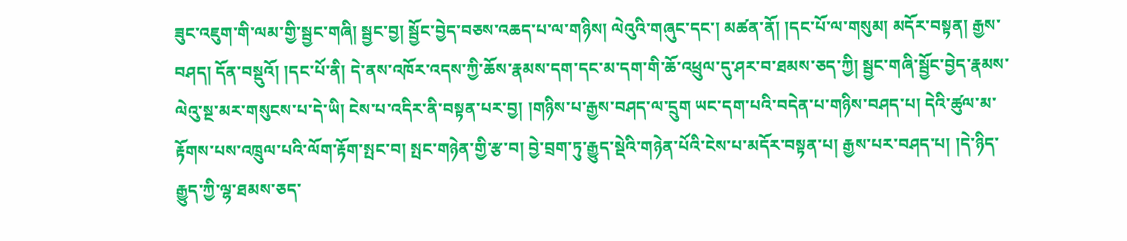ཟུང་འཇུག་གི་ལམ་གྱི་སྦྱང་གཞི། སྦྱང་བྱ། སྦྱོང་བྱེད་བཅས་འཆད་པ་ལ་གཉིས། ལེའུའི་གཞུང་དང་། མཚན་ནོ། །དང་པོ་ལ་གསུམ། མདོར་བསྟན། རྒྱས་བཤད། དོན་བསྡུའོ། །དང་པོ་ནི། དེ་ནས་འཁོར་འདས་ཀྱི་ཆོས་རྣམས་དག་དང་མ་དག་གི་ཆོ་འཕྲུལ་དུ་ཤར་བ་ཐམས་ཅད་ཀྱི། སྦྱང་གཞི་སྦྱོང་བྱེད་རྣམས་ལེའུ་སྔ་མར་གསུངས་པ་དེ་ཡི། ངེས་པ་འདིར་ནི་བསྟན་པར་བྱ། །གཉིས་པ་རྒྱས་བཤད་ལ་དྲུག ཡང་དག་པའི་བདེན་པ་གཉིས་བཤད་པ། དེའི་ཚུལ་མ་རྟོགས་པས་འཁྲུལ་པའི་ལོག་རྟོག་སྤང་བ། སྤང་གཉེན་གྱི་རྩ་བ། བྱེ་བྲག་ཏུ་རྒྱུད་སྡེའི་གཉེན་པོའི་ངེས་པ་མདོར་བསྟན་པ། རྒྱས་པར་བཤད་པ། །དེ་ཉིད་རྒྱུད་ཀྱི་ལྷ་ཐམས་ཅད་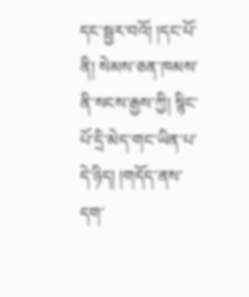དང་སྦྱར་བའོ། །དང་པོ་ནི། སེམས་ཅན་ཁམས་ནི་སངས་རྒྱས་ཀྱི། སྙིང་པོ་དྲི་མེད་གང་ཡིན་པ་དེ་ཉིད། །གདོད་ནས་དག་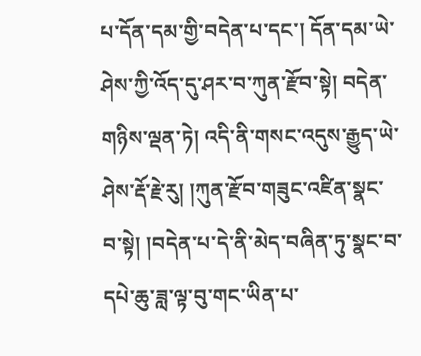པ་དོན་དམ་གྱི་བདེན་པ་དང་། དོན་དམ་ཡེ་ཤེས་ཀྱི་འོད་དུ་ཤར་བ་ཀུན་རྫོབ་སྟེ། བདེན་གཉིས་ལྡན་ཏེ། འདི་ནི་གསང་འདུས་རྒྱུད་ཡེ་ཤེས་རྡོ་རྗེ་རུ། །ཀུན་རྫོབ་གཟུང་འཛིན་སྣང་བ་སྟེ། །བདེན་པ་དེ་ནི་མེད་བཞིན་ཏུ་སྣང་བ་དཔེ་ཆུ་ཟླ་ལྟ་བུ་གང་ཡིན་པ་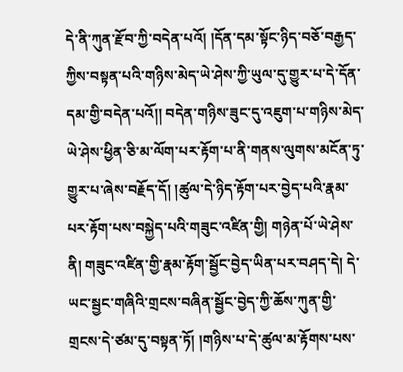དེ་ནི་ཀུན་རྫོབ་ཀྱི་བདེན་པའོ། །དོན་དམ་སྟོང་ཉིད་བཅོ་བརྒྱད་ཀྱིས་བསྟན་པའི་གཉིས་མེད་ཡེ་ཤེས་ཀྱི་ཡུལ་དུ་གྱུར་པ་དེ་དོན་དམ་གྱི་བདེན་པའོ།། བདེན་གཉིས་ཟུང་དུ་འཇུག་པ་གཉིས་མེད་ཡེ་ཤེས་ཕྱིན་ཅི་མ་ལོག་པར་རྟོག་པ་ནི་གནས་ལུགས་མངོན་ཏུ་གྱུར་པ་ཞེས་བརྗོད་དོ། །ཚུལ་དེ་ཉིད་རྟོག་པར་བྱེད་པའི་རྣམ་པར་རྟོག་པས་བསྐྱེད་པའི་གཟུང་འཛིན་གྱི། གཉེན་པོ་ཡེ་ཤེས་ནི། གཟུང་འཛིན་གྱི་རྣམ་རྟོག་སྦྱོང་བྱེད་ཡིན་པར་བཤད་དེ། དེ་ཡང་སྦྱང་གཞིའི་གྲངས་བཞིན་སྦྱོང་བྱེད་ཀྱི་ཆོས་ཀུན་གྱི་གྲངས་དེ་ཙམ་དུ་བསྟན་ཏོ། །གཉིས་པ་དེ་ཚུལ་མ་རྟོགས་པས་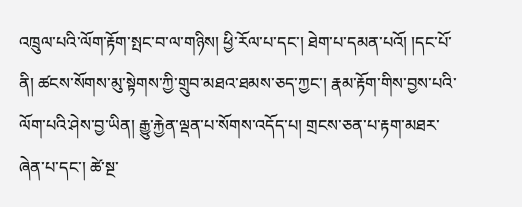འཁྲུལ་པའི་ལོག་རྟོག་སྤང་བ་ལ་གཉིས། ཕྱི་རོལ་པ་དང་། ཐེག་པ་དམན་པའོ། །དང་པོ་ནི། ཚངས་སོགས་མུ་སྟེགས་ཀྱི་གྲུབ་མཐའ་ཐམས་ཅད་ཀྱང་། རྣམ་རྟོག་གིས་བྱས་པའི་ལོག་པའི་ཤེས་བྱ་ཡིན། རྒྱུ་རྐྱེན་ལྡན་པ་སོགས་འདོད་པ། གྲངས་ཅན་པ་རྟག་མཐར་ཞེན་པ་དང་། ཚེ་སྔ་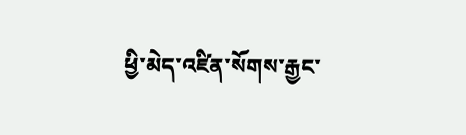ཕྱི་མེད་འཛིན་སོགས་རྒྱང་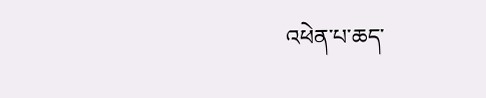འཕེན་པ་ཆད་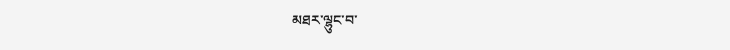མཐར་ལྷུང་བ་